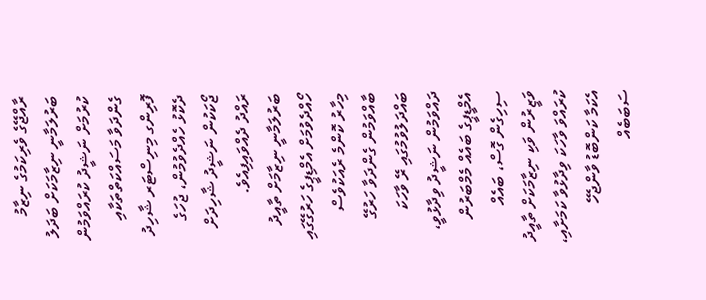ރާއްޖޭގެ ވެރިކަމުގެ ނިޒާމު ބަރުލަމާނީ ނިޒާމަކަށް ބަދަލު ކުރުމަށް ނަޝީދު ކުރައްވަމުން ގެންދަވާ މަސައްކަތްތަކާއި ފޮރިންގ މިނިސްޓަރ ޝާހިދު ދެކޮޅު ހެއްދެވުމުން، ޖުހަގެ ޖޯކަކުން ނަޝީދު ޝާހިދަށް ރައްދު ދެއްވައިފިއެވެ.
ބަރުލަމާނީ ނިޒާމަށް ތާއީދު ހޯއްދެވުމަށް އެމްޑިޕީގެ ހަރުގޭގައި މިހާރު ކޮންމެ ރެއަކުވެސް ބާއްވަމުން ގެންދަވާ ހަރުގޭ ބައްދަލުވުމުގައި ރޭ ވާހަކަ ދައްވަމުން ނަޝީދު ވިދާޅުވީ، އެމްޑީޕީގެ ބައެއް މެމްބަރުން ސިހިގެން ގޮސް، ބައެއް ވަޒީރުން ވަކި ނިޒާމަކަށް ތާއީދު ކުރައްވަ ވާހަކަ ވިދާޅުވާ ކަމަށާއި، އެކަމާ ކަންބޮޑު ވާންޖެހޭ ސަބަބެއް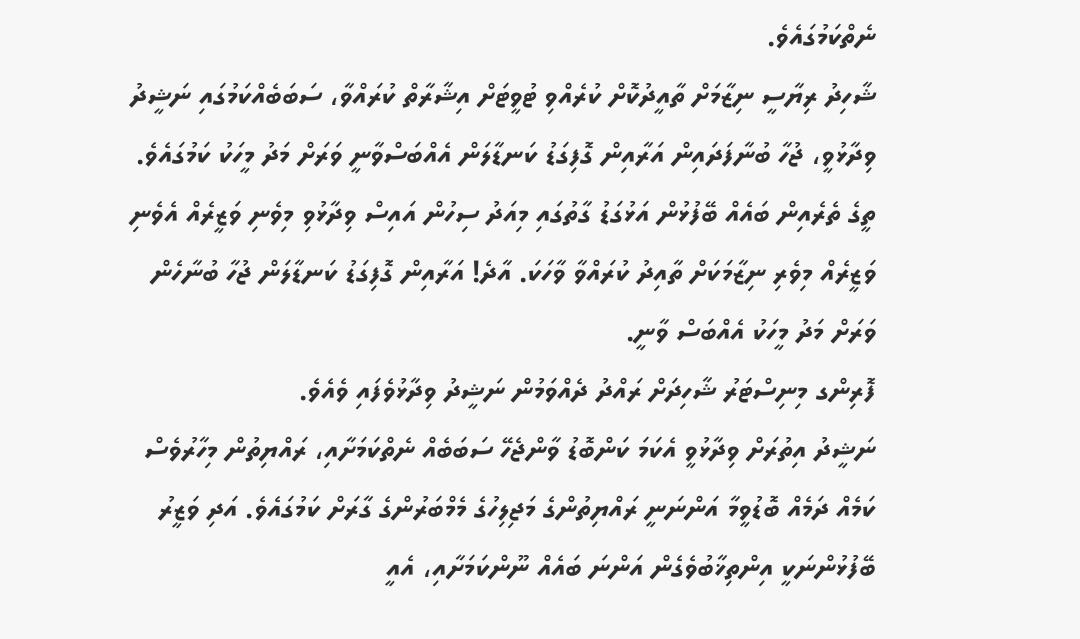ނެތްކަމުގައެވެ.
ޝާހިދު ރިޔާސީ ނިޒާމަށް ތާއީދުކޮށް ކުރެއްވި ޓުވީޓަށް އިޝާރާތް ކުރައްވާ، ސަބަބެއްކަމުގައި ނަޝީދު ވިދާޅުވީ، ޖުހާ ބުނާފަދައިން އަރާއިން ގޮފިގަޑު ކަނޑާލަން އެއްބަސްވާނީ ވަރަށް މަދު މީހަކު ކަމުގައެވެ.
ތީގެ ތެރެއިން ބައެއް ބޭފުޅުން އަޅުގަޑު ގާތުގައި މިއަދު ސިހުން އައިސް ވިދާޅުވި މިވެނި ވަޒީރެއް އެވެނި ވަޒީރެއް މިވެރި ނިޒާމަކަށް ތާއިދު ކުރައްވާ ވާހަކަ. އާދެ! އަރާއިން ގޮފިގަޑު ކަނޑާލަން ޖުހާ ބުނާހެން ވަރަށް މަދު މީހަކު އެއްބަސް ވާނީ.
ފޮރިންގ މިނިސްޓަރު ޝާހިދަށް ރައްދު ދެއްވަމުން ނަޝީދު ވިދާޅުވެފައި ވެއެވެ.
ނަޝީދު އިތުރަށް ވިދާޅުވީ އެކަމަ ކަންބޮޑު ވާންޖެހޭ ސަބަބެއް ނެތްކަމަށާއި، ރައްޔިތުން މިހާރުވެސް ކަމެއް ދަމެއް ބޮޑުވީމާ އަންނަނީ ރައްޔިތުންގެ މަޖިލިހުގެ މެމްބަރުންގެ ގާރަށް ކަމުގައެވެ. އަދި ވަޒީރު ބޭފުޅުންނަކީ އިންތިޚާބުވެގެން އަންނަ ބައެއް ނޫންކަމަށާއި، އެއީ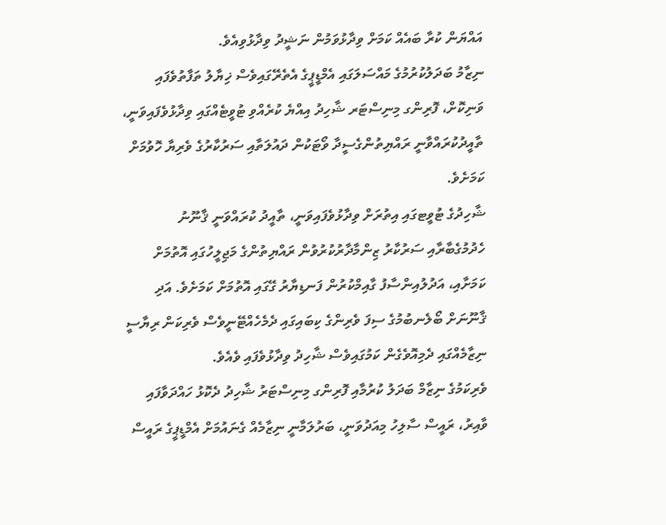އައްޔަން ކުރާ ބައެއް ކަމަށް ވިދާޅުވަމުން ނަޝީދު ވިދާޅުވިއެވެ.
ނިޒާމު ބަދަލުކުރުމުގެ މައްސަލަގައި އެމްޑީޕީގެ އެތެރޭގައިވެސް ޚިޔާލު ތަފާތުވެފައި ވަނިކޮށް، ފޮރިންގ މިނިސްޓަރ ޝާހިދު އިއްޔެ ކުރެއްވި ޓުވީޓެއްގައި ވިދާޅުވެފައިވަނީ، ތާއީދުކުރައްވާނީ ރައްޔިތުންގެސީދާ ވޯޓަކުން ދައުލަތާއި ސަރުކާރުގެ ވެރިޔާ ހޮވުމަށް ކަމަށެވެ.
ޝާހިދުގެ ޓުވީޓގައި އިތުރަށް ވިދާޅުވެފައިވަނީ، ތާއީދު ކުރައްވަނީ ޤާނޫނު ހެދުމުގެބާރާއި ސަރުކާރު ޒިންމާދާރުކުރުވުން ރައްޔިތުންގެ މަޖިލީހުގައި އޮތުމަށް ކަމަށާއި، އަދުލުއިންސާފު ގާއިމްކުރުން ފަނޑިޔާރު ގޭގައި އޮތުމަށް ކަމަށެވެ. އަދި ޤާނޫނަށް ބޯލެނބުމުގެ ސިފަ ވެރިންގެ ކިބައިގައި ދެމެހެއްޓޭނީވެސް ވެރިކަން ރިޔާސީ ނިޒާމެއްގައި ދެމިއޮވެގެން ކަމުގައިވެސް ޝާހިދު ވިދާޅުވެފައި ވެއެވެ.
ވެރިކަމުގެ ނިޒާމް ބަދަލު ކުރުމާއި ފޮރިންގ މިނިސްޓަރު ޝާހިދު ދެކޮޅު ހައްދަވާފައި ވާއިރު، ރައީސް ސާލިހު މިއަދުވަނީ، ބަރުލަމާނީ ނިޒާމެއް ގެނައުމަށް އެމްޑީޕީގެ ރައީސް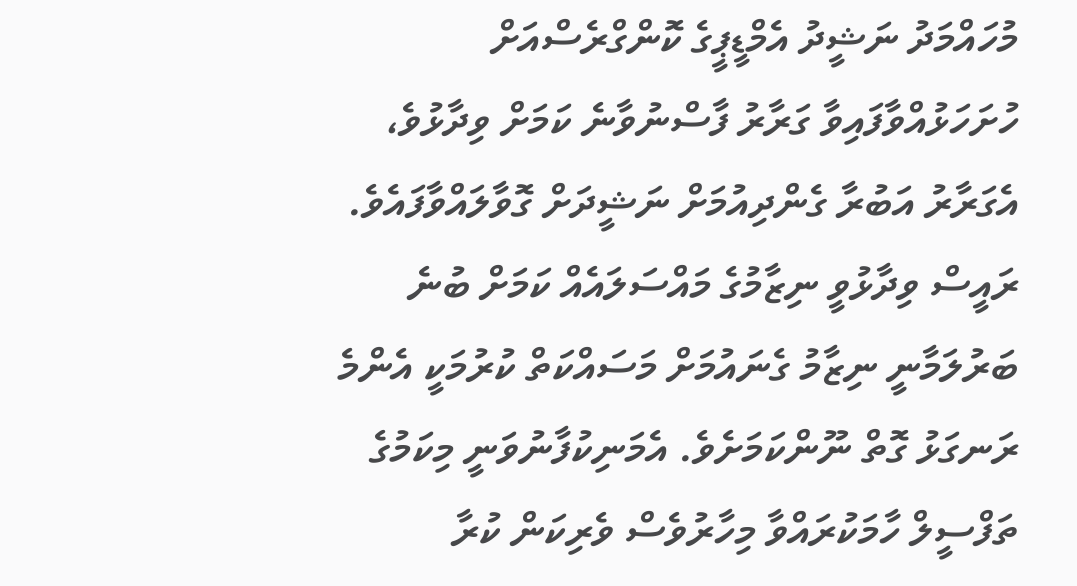މުހައްމަދު ނަޝީދު އެމްޑީޕީގެ ކޮންގްރެސްއަށް ހުށަހަޅުއްވާފައިވާ ގަރާރު ފާސްނުވާނެ ކަމަށް ވިދާޅުވެ، އެގަރާރު އަބުރާ ގެންދިއުމަށް ނަޝީދަށް ގޮވާލައްވާފައެވެ.
ރައީސް ވިދާޅުވީ ނިޒާމުގެ މައްސަލައެއް ކަމަށް ބުނެ ބަރުލަމާނީ ނިޒާމު ގެނައުމަށް މަސައްކަތް ކުރުމަކީ އެންމެ ރަނގަޅު ގޮތް ނޫންކަމަށެވެ. އެމަނިކުފާނުވަނީ މިކަމުގެ ތަފްސީލް ހާމަކުރައްވާ މިހާރުވެސް ވެރިކަން ކުރާ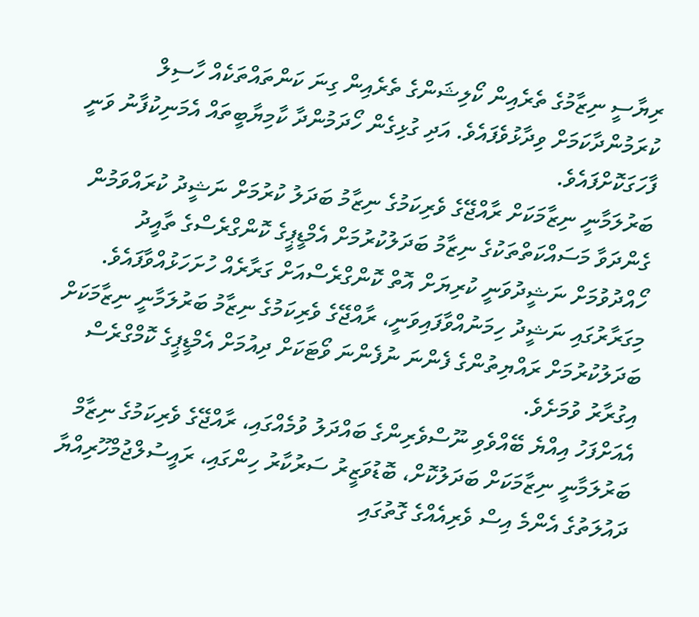ރިޔާސީ ނިޒާމުގެ ތެރެއިން ކޯލިޝަންގެ ތެރެއިން ގިނަ ކަންތައްތަކެއް ހާސިލް ކުރަމުންދާކަމަށް ވިދާޅުވެފައެވެ. އަދި ގުޅިގެން ހޯދަމުންދާ ކާމިޔާބީތައް އެމަނިކުފާނު ވަނީ ފާހަގަކޮށްފައެވެ.
ބަރުލަމާނީ ނިޒާމަކަށް ރާއްޖޭގެ ވެރިކަމުގެ ނިޒާމު ބަދަލު ކުރުމަށް ނަޝީދު ކުރައްވަމުން ގެންދަވާ މަސައްކަތްތަކުގެ ނިޒާމު ބަދަލުކުރުމަށް އެމްޑީޕީގެ ކޮންގްރެސްގެ ތާއީދު ހޯއްދުވުމަށް ނަޝީދުވަނީ ކުރިޔަށް އޮތް ކޮންގްރެސްއަށް ގަރާރެއް ހުށަހަޅުއްވާފައެވެ.
މިގަރާރުގައި ނަޝީދު ހިމަނުއްވާފައިވަނީ، ރާއްޖޭގެ ވެރިކަމުގެ ނިޒާމު ބަރުލަމާނީ ނިޒާމަކަށް ބަދަލުކުރުމަށް ރައްޔިތުންގެ ފެންނަ ނުފެންނަ ވޯޓަކަށް ދިއުމަށް އެމްޑީޕީގެ ކޮމްގްރެސް އިގުރާރު ވުމަށެވެ.
އެއަށްފަހު އިއްޔެ ބޭއްވެވި ނޫސްވެރިންގެ ބައްދަލު ވުމެއްގައި، ރާއްޖޭގެ ވެރިކަމުގެ ނިޒާމް ބަރުލަމާނީ ނިޒާމަކަށް ބަދަލުކޮށް، ބޮޑުވަޒީރު ސަރުކާރު ހިންގައި، ރައީސުލްޖުމްހޫރިއްޔާ ދައުލަތުގެ އެންމެ އިސް ވެރިއެއްގެ ގޮތުގައި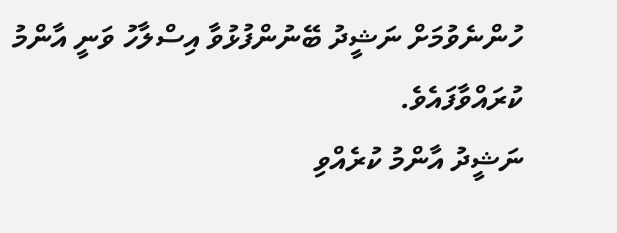ހުންނެވުމަށް ނަޝީދު ބޭނުންފުޅުވާ އިސްލާހު ވަނީ އާންމު ކުރައްވާފައެވެ.
ނަޝީދު އާންމު ކުރެއްވި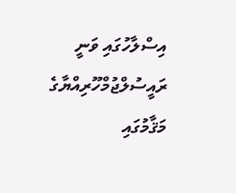އިސްލާހުގައި ވަނީ ރައީސުލްޖުމްހޫރިއްޔާގެ މަޤާމުގައި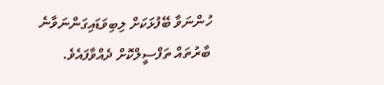ހުންނަވާ ބޭފުޅަކަށް ލިބިވަޑައިގަންނަވާނެ ބާރުތައް ތަފްސީލްކޮށް ދެއްވާފައެވެ.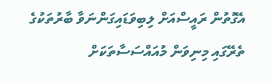އެގޮތުން ރައީސްއަށް ލިބިވަޑައިގަންނަވާ ބާރުތަކުގެ ތެރޭގައި މިނިވަން މުއައްސަސާތަކަށް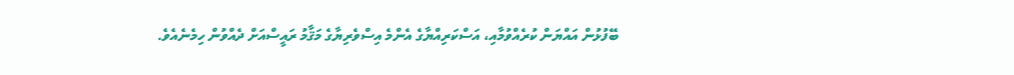ބޭފުޅުން އައްޔަން ކުރެއްވުމާއި، އަސްކަރިއްޔާގެ އެންމެ އިސްވެރިޔާގެ މަޤާމު ރައީސްއަށް ދެއްވުން ހިމެނެއެވެ.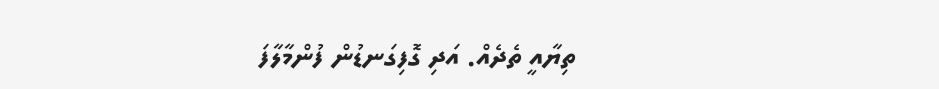ތިޔާއީ ތެދެއް. އަދި ގޮފިގަނޑުން ފުންމާލާފަ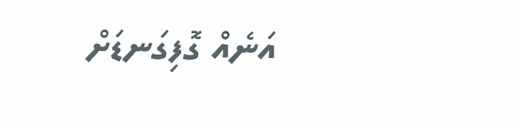އަނެއް ގޮފިގަނޑަށް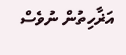އަޜާހިތުން ނުވެސް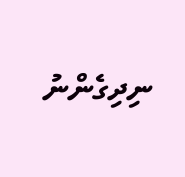ނިދިގެންނު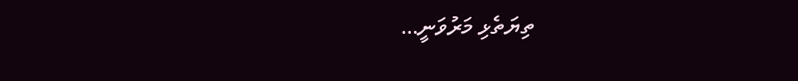ތިޔަތެޅި މަރުވަނީ…